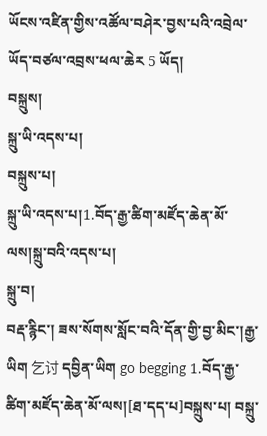ཡོངས་འཛིན་གྱིས་འཚོལ་བཤེར་བྱས་པའི་འབྲེལ་ཡོད་བཙལ་འབྲས་ཕལ་ཆེར 5 ཡོད།
བསྐྲུས།
སྐྲུ་ཡི་འདས་པ།
བསྐྲུས་པ།
སྐྲུ་ཡི་འདས་པ།1.བོད་རྒྱ་ཚིག་མཛོད་ཆེན་མོ་ལས།སྐྲུ་བའི་འདས་པ།
སྐྲུ་བ།
བརྡ་རྙིང་། ཟས་སོགས་སློང་བའི་དོན་གྱི་བྱ་མིང་།རྒྱ་ཡིག 乞讨 དབྱིན་ཡིག go begging 1.བོད་རྒྱ་ཚིག་མཛོད་ཆེན་མོ་ལས།[ཐ་དད་པ]བསྐྲུས་པ། བསྐྲུ་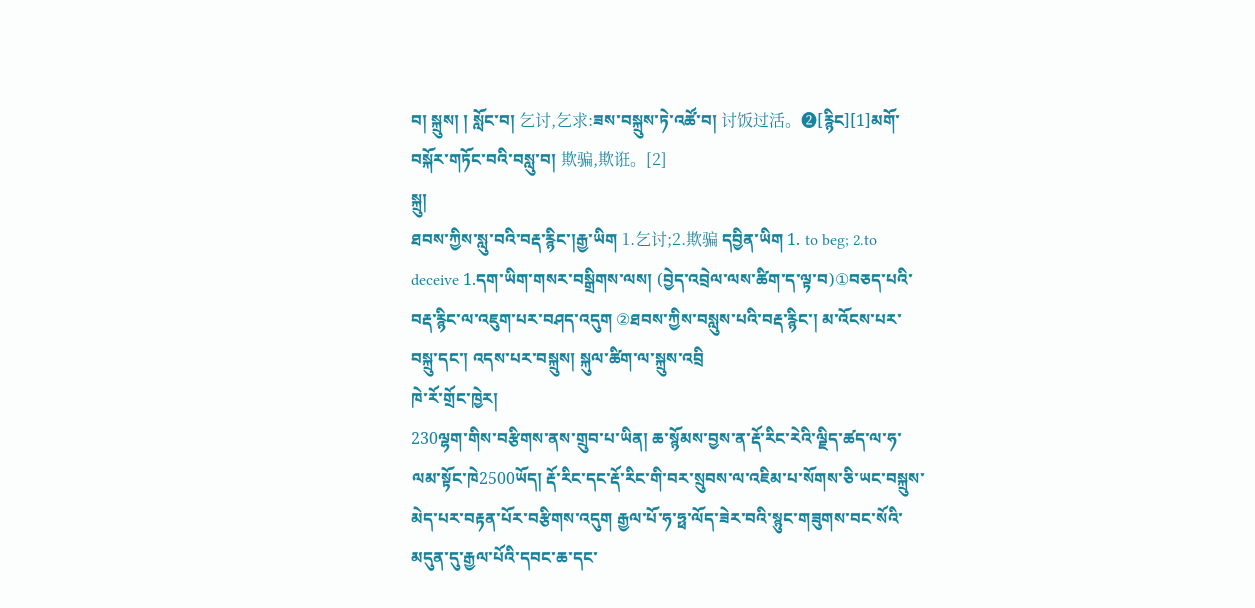བ། སྐྲུས། ། སློང་བ། 乞讨,乞求:ཟས་བསྐྲུས་ཏེ་འཚོ་བ། 讨饭过活。❷[རྙིང][1]མགོ་བསྐོར་གཏོང་བའི་བསླུ་བ། 欺骗,欺诳。[2]
སྐྲུ།
ཐབས་ཀྱིས་སླུ་བའི་བརྡ་རྙིང་།རྒྱ་ཡིག 1.乞讨;2.欺骗 དབྱིན་ཡིག 1. to beg; 2.to deceive 1.དག་ཡིག་གསར་བསྒྲིགས་ལས། (བྱེད་འབྲེལ་ལས་ཚིག་ད་ལྟ་བ)①བཅད་པའི་བརྡ་རྙིང་ལ་འཇུག་པར་བཤད་འདུག ②ཐབས་ཀྱིས་བསླུས་པའི་བརྡ་རྙིང་། མ་འོངས་པར་བསྐྲུ་དང་། འདས་པར་བསྐྲུས། སྐུལ་ཚིག་ལ་སྐྲུས་འབྲི
ཁེ་རོ་གྲོང་ཁྱེར།
230ལྷག་གིས་བརྩིགས་ནས་གྲུབ་པ་ཡིན། ཆ་སྙོམས་བྱས་ན་རྡོ་རིང་རེའི་ལྗིད་ཚད་ལ་ཧ་ལམ་སྟོང་ཁེ2500ཡོད། རྡོ་རིང་དང་རྡོ་རིང་གི་བར་སྲུབས་ལ་འཇིམ་པ་སོགས་ཅི་ཡང་བསྐྲུས་མེད་པར་བརྟན་པོར་བརྩིགས་འདུག རྒྱལ་པོ་ཧ་ཧྥ་ལོད་ཟེར་བའི་སྙུང་གཟུགས་བང་སོའི་མདུན་དུ་རྒྱལ་པོའི་དབང་ཆ་དང་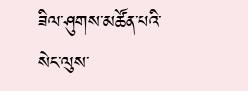ཟིལ་ཤུགས་མཚོན་པའི་སེང་ལུས་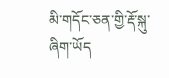མི་གདོང་ཅན་གྱི་རྡོ་སྐུ་ཞིག་ཡོད